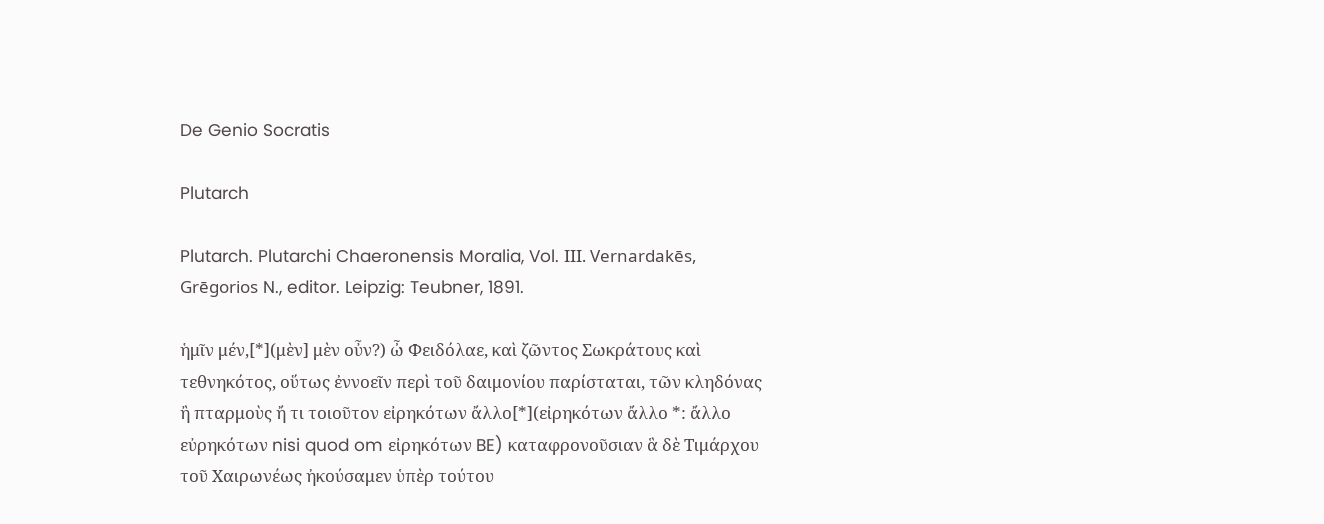De Genio Socratis

Plutarch

Plutarch. Plutarchi Chaeronensis Moralia, Vol. IΙI. Vernardakēs, Grēgorios N., editor. Leipzig: Teubner, 1891.

ἡμῖν μέν,[*](μὲν] μὲν οὖν?) ὦ Φειδόλαε, καὶ ζῶντος Σωκράτους καὶ τεθνηκότος, οὕτως ἐννοεῖν περὶ τοῦ δαιμονίου παρίσταται, τῶν κληδόνας ἢ πταρμοὺς ἤ τι τοιοῦτον εἰρηκότων ἄλλο[*](εἰρηκότων ἄλλο *: ἄλλο εὐρηκότων nisi quod om εἰρηκότων BE) καταφρονοῦσιαν ἃ δὲ Τιμάρχου τοῦ Χαιρωνέως ἠκούσαμεν ὑπὲρ τούτου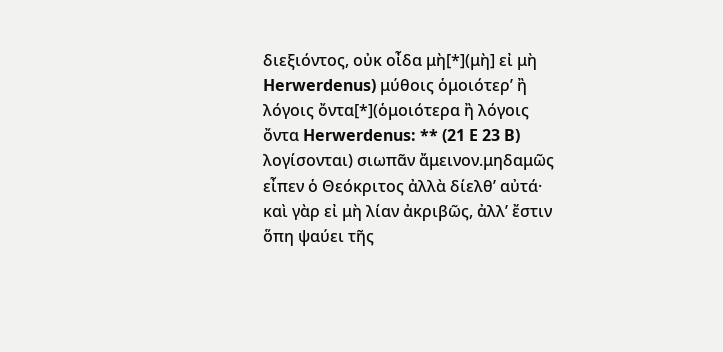διεξιόντος, οὐκ οἶδα μὴ[*](μὴ] εἰ μὴ Herwerdenus) μύθοις ὁμοιότερʼ ἢ λόγοις ὄντα[*](ὁμοιότερα ἢ λόγοις ὄντα Herwerdenus: ** (21 E 23 B) λογίσονται) σιωπᾶν ἄμεινον.μηδαμῶς εἶπεν ὁ Θεόκριτος ἀλλὰ δίελθʼ αὐτά· καὶ γὰρ εἰ μὴ λίαν ἀκριβῶς, ἀλλʼ ἔστιν ὅπη ψαύει τῆς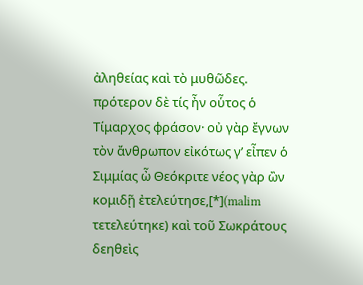ἀληθείας καὶ τὸ μυθῶδες. πρότερον δὲ τίς ἦν οὗτος ὁ Τίμαρχος φράσον· οὐ γὰρ ἔγνων τὸν ἄνθρωπον εἰκότως γʼ εἶπεν ὁ Σιμμίας ὦ Θεόκριτε νέος γὰρ ὢν κομιδῇ ἐτελεύτησε,[*](malim τετελεύτηκε) καὶ τοῦ Σωκράτους δεηθεὶς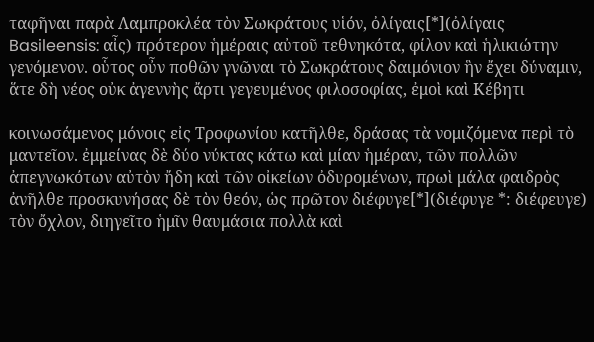ταφῆναι παρὰ Λαμπροκλέα τὸν Σωκράτους υἱόν, ὀλίγαις[*](ὀλίγαις Basileensis: αἶς) πρότερον ἡμέραις αὐτοῦ τεθνηκότα, φίλον καὶ ἡλικιώτην γενόμενον. οὗτος οὖν ποθῶν γνῶναι τὸ Σωκράτους δαιμόνιον ἣν ἔχει δύναμιν, ἅτε δὴ νέος οὐκ ἀγεννὴς ἄρτι γεγευμένος φιλοσοφίας, ἐμοὶ καὶ Κέβητι

κοινωσάμενος μόνοις εἰς Τροφωνίου κατῆλθε, δράσας τὰ νομιζόμενα περὶ τὸ μαντεῖον. ἐμμείνας δὲ δύο νύκτας κάτω καὶ μίαν ἡμέραν, τῶν πολλῶν ἀπεγνωκότων αὐτὸν ἤδη καὶ τῶν οἰκείων ὀδυρομένων, πρωὶ μάλα φαιδρὸς ἀνῆλθε προσκυνήσας δὲ τὸν θεόν, ὡς πρῶτον διέφυγε[*](διέφυγε *: διέφευγε) τὸν ὄχλον, διηγεῖτο ἡμῖν θαυμάσια πολλὰ καὶ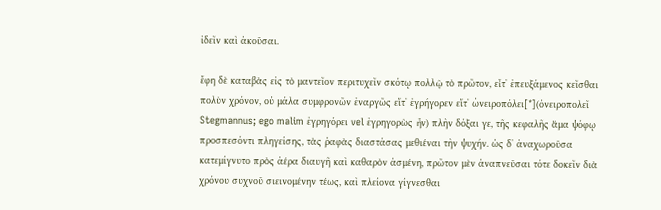ἰδεῖν καὶ ἀκοῦσαι.

ἔφη δὲ καταβὰς εἰς τὸ μαντεῖον περιτυχεῖν σκότῳ πολλῷ τὸ πρῶτον, εἶτʼ ἐπευξάμενος κεῖσθαι πολὺν χρόνον, οὐ μάλα συμφρονῶν ἐναργῶς εἴτʼ ἐγρήγορεν εἴτʼ ὠνειροπόλει[*](ὀνειροπολεῖ Stegmannus; ego malim ἐγρηγόρει vel ἐγρηγορὼς ἦν) πλὴν δόξαι γε, τῆς κεφαλῆς ἅμα ψόφῳ προσπεσόντι πληγείσης, τὰς ῥαφὰς διαστάσας μεθιέναι τὴν ψυχήν. ὡς δʼ ἀναχωροῦσα κατεμίγνυτο πρὸς ἀέρα διαυγῆ καὶ καθαρὸν ἀσμένη, πρῶτον μὲν ἀναπνεῦσαι τότε δοκεῖν διὰ χρόνου συχνοῦ σιεινομένην τέως, καὶ πλείονα γίγνεσθαι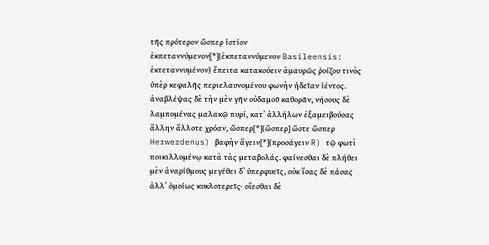τῆς πρότερον ὥσπερ ἱστίον ἐκπεταννύμενον[*](ἐκπεταννύμενον Basileensis: ἐκτεταννυμένον) ἔπειτα κατακούειν ἀμαυρῶς ῥοίζου τινὸς ὑπὲρ κεφαλῆς περιελαυνομένου φωνὴν ἡδεῖαν ἱέντος. ἀναβλέψας δὲ τὴν μὲν γῆν οὐδαμοῦ καθορᾶν, νήσους δὲ λαμπομένας μαλακῷ πυρί, κατʼ ἀλλήλων ἐξαμειβούσας ἄλλην ἄλλοτε χρόαν, ὥσπερ[*](ὥσπερ] ὥστε ὥσπερ Herwerdenus) βαφὴν ἄγειν[*](προσάγειν R) τῷ φωτὶ ποικιλλομένῳ κατὰ τὰς μεταβολάς. φαίνεσθαι δὲ πλήθει μὲν ἀναρίθμους μεγέθει δʼ ὑπερφυεῖς, οὐκ ἴσας δὲ πάσας ἀλλʼ ὁμοίως κυκλοτερεῖς· οἴεσθαι δὲ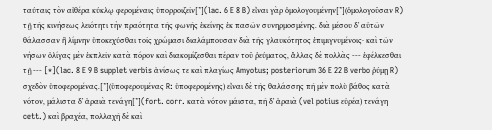ταύταις τὸν αἰθέρα κύκλῳ φερομέναις ὑπορροιζεῖν[*](lac. 6 E 8 B) εἶναι γὰρ ὁμολογουμένην[*](ὁμολογοῦσαν R) τῇ τῆς κινήσεως λειότητι τὴν πραότητα τῆς φωνῆς ἐκείνης ἐκ πασῶν συνηρμοσμένης. διὰ μέσου δʼ αὐτῶν θάλασσαν ἢ λίμνην ὑποκεχύσθαι τοῖς χρώμασι διαλάμπουσαν διὰ τῆς γλαυκότητος ἐπιμιγνυμένοις· καὶ τῶν νήσων ὀλίγας μὲν ἐκπλεῖν κατὰ πόρον καὶ διακομίζεσθαι πέραν τοῦ ῥεύματος, ἄλλας δὲ πολλὰς --- ἐφέλκεσθαι τῇ --- [*](lac. 8 E 9 B supplet verbis ἀνίσως τε καὶ πλαγίως Amyotus; posteriorum 36 E 22 B verbo ῥύμῃ R) σχεδὸν ὑποφερομένας.[*](ὑποφερουμένας R: ὑποφερομένης) εἶναι δὲ τῆς θαλάσσης πῆ μὲν πολὺ βάθος κατὰ νότον, μάλιστα δʼ ἀραιὰ τενάγη[*](fort. corr. κατὰ νότον μάιστα, πῆ δʼ ἀραιὰ (vel potius εὐρέα) τενάγη cett.) καὶ βραχέα, πολλαχῆ δὲ καὶ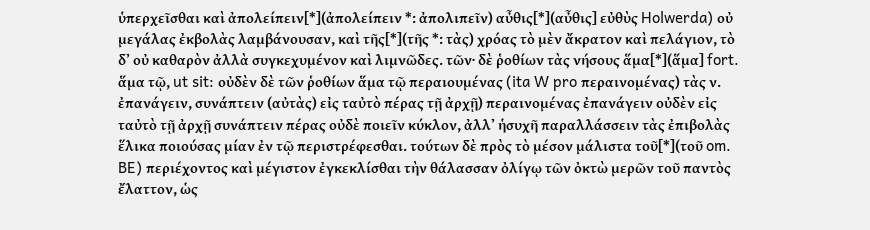ὑπερχεῖσθαι καὶ ἀπολείπειν[*](ἀπολείπειν *: ἀπολιπεῖν) αὖθις[*](αὖθις] εὐθὺς Holwerda) οὐ μεγάλας ἐκβολὰς λαμβάνουσαν, καὶ τῆς[*](τῆς *: τὰς) χρόας τὸ μὲν ἄκρατον καὶ πελάγιον, τὸ δʼ οὐ καθαρὸν ἀλλὰ συγκεχυμένον καὶ λιμνῶδες. τῶν· δὲ ῥοθίων τὰς νήσους ἅμα[*](ἅμα] fort. ἅμα τῷ, ut sit: οὐδὲν δὲ τῶν ῥοθίων ἅμα τῷ περαιουμένας (ita W pro περαινομένας) τὰς ν. ἐπανάγειν, συνάπτειν (αὐτὰς) εἰς ταὐτὸ πέρας τῇ ἀρχῇ) περαινομένας ἐπανάγειν οὐδὲν εἰς ταὐτὸ τῇ ἀρχῇ συνάπτειν πέρας οὐδὲ ποιεῖν κύκλον, ἀλλʼ ἡσυχῆ παραλλάσσειν τὰς ἐπιβολὰς ἕλικα ποιούσας μίαν ἐν τῷ περιστρέφεσθαι. τούτων δὲ πρὸς τὸ μέσον μάλιστα τοῦ[*](τοῦ om. BE) περιέχοντος καὶ μέγιστον ἐγκεκλίσθαι τὴν θάλασσαν ὀλίγῳ τῶν ὀκτὼ μερῶν τοῦ παντὸς ἔλαττον, ὡς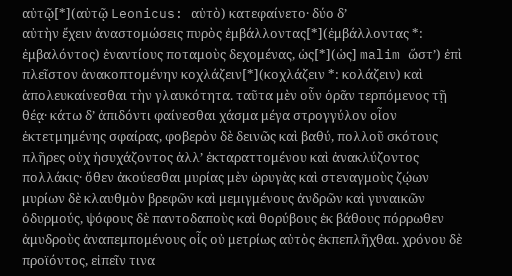αὐτῷ[*](αὐτῷ Leonicus: αὐτὸ) κατεφαίνετο· δύο δʼ
αὐτὴν ἔχειν ἀναστομώσεις πυρὸς ἐμβάλλοντας[*](ἐμβάλλοντας *: ἐμβαλόντος) ἐναντίους ποταμοὺς δεχομένας, ὡς[*](ὡς] malim ὥστʼ) ἐπὶ πλεῖστον ἀνακοπτομένην κοχλάζειν[*](κοχλάζειν *: κολάζειν) καὶ ἀπολευκαίνεσθαι τὴν γλαυκότητα. ταῦτα μὲν οὖν ὁρᾶν τερπόμενος τῇ θέᾳ· κάτω δʼ ἀπιδόντι φαίνεσθαι χάσμα μέγα στρογγύλον οἷον ἐκτετμημένης σφαίρας, φοβερὸν δὲ δεινῶς καὶ βαθύ, πολλοῦ σκότους πλῆρες οὐχ ἡσυχάζοντος ἀλλʼ ἐκταραττομένου καὶ ἀνακλύζοντος πολλάκις· ὅθεν ἀκούεσθαι μυρίας μὲν ὠρυγὰς καὶ στεναγμοὺς ζῴων μυρίων δὲ κλαυθμὸν βρεφῶν καὶ μεμιγμένους ἀνδρῶν καὶ γυναικῶν ὀδυρμούς, ψόφους δὲ παντοδαποὺς καὶ θορύβους ἐκ βάθους πόρρωθεν ἀμυδροὺς ἀναπεμπομένους οἷς οὐ μετρίως αὐτὸς ἐκπεπλῆχθαι. χρόνου δὲ προϊόντος, εἰπεῖν τινα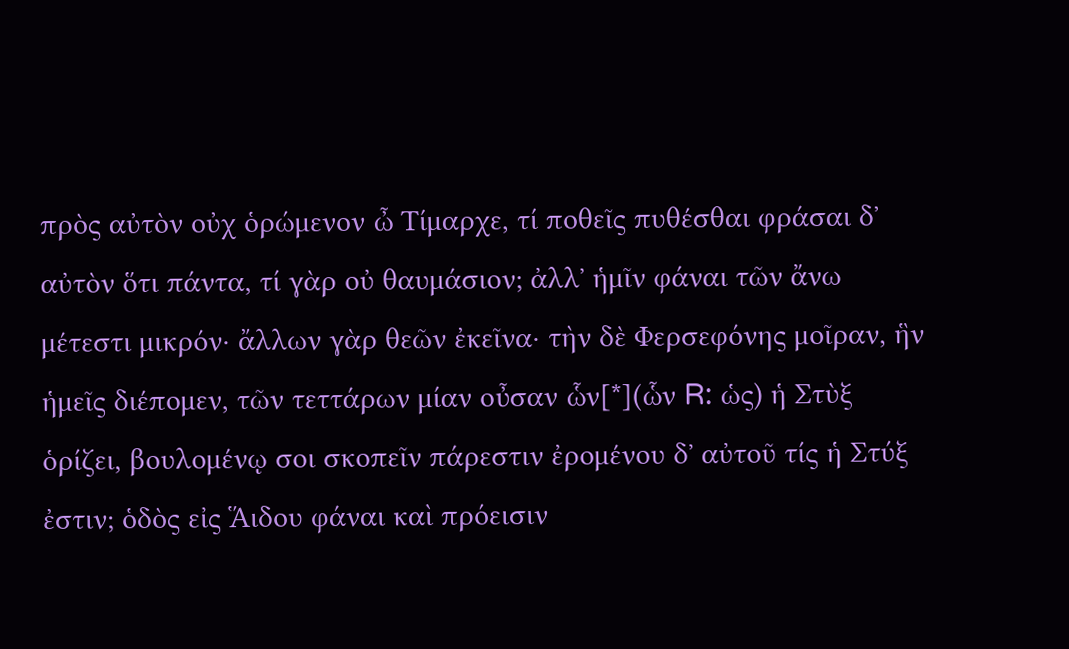πρὸς αὐτὸν οὐχ ὁρώμενον ὦ Τίμαρχε, τί ποθεῖς πυθέσθαι φράσαι δʼ αὐτὸν ὅτι πάντα, τί γὰρ οὐ θαυμάσιον; ἀλλʼ ἡμῖν φάναι τῶν ἄνω μέτεστι μικρόν· ἄλλων γὰρ θεῶν ἐκεῖνα· τὴν δὲ Φερσεφόνης μοῖραν, ἣν ἡμεῖς διέπομεν, τῶν τεττάρων μίαν οὖσαν ὧν[*](ὧν R: ὡς) ἡ Στὺξ ὁρίζει, βουλομένῳ σοι σκοπεῖν πάρεστιν ἐρομένου δʼ αὐτοῦ τίς ἡ Στύξ ἐστιν; ὁδὸς εἰς Ἅιδου φάναι καὶ πρόεισιν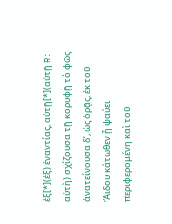ἐξ[*](ἐξ) ἐναντίας, αὐτῇ[*](αὐτῇ R: αὐτὴ) σχίζουσα τῇ κορυφῇ τὸ φῶς ἀνατείνουσα δʼ, ὡς ὁρᾷς, ἐκ τοῦ Ἅιδου κάτωθεν ᾗ ψαύει περιφερομένη καὶ τοῦ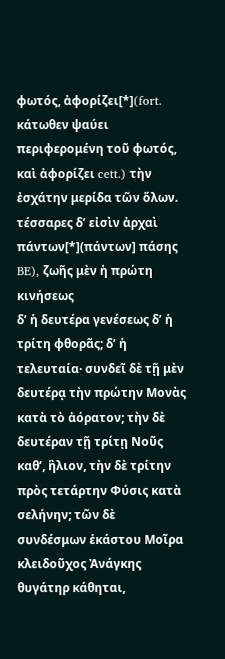φωτός, ἀφορίζει[*](fort. κάτωθεν ψαύει περιφερομένη τοῦ φωτός, καὶ ἀφορίζει cett.) τὴν ἐσχάτην μερίδα τῶν ὅλων. τέσσαρες δʼ εἰσὶν ἀρχαὶ πάντων[*](πάντων] πάσης BE), ζωῆς μὲν ἡ πρώτη κινήσεως
δʼ ἡ δευτέρα γενέσεως δʼ ἡ τρίτη φθορᾶς; δʼ ἡ τελευταία· συνδεῖ δὲ τῇ μὲν δευτέρᾳ τὴν πρώτην Μονὰς κατὰ τὸ ἀόρατον; τὴν δὲ δευτέραν τῇ τρίτῃ Νοῦς καθʼ, ἣλιον, τὴν δὲ τρίτην πρὸς τετάρτην Φύσις κατὰ σελήνην; τῶν δὲ συνδέσμων ἑκάστου Μοῖρα κλειδοῦχος Ἀνάγκης θυγάτηρ κάθηται,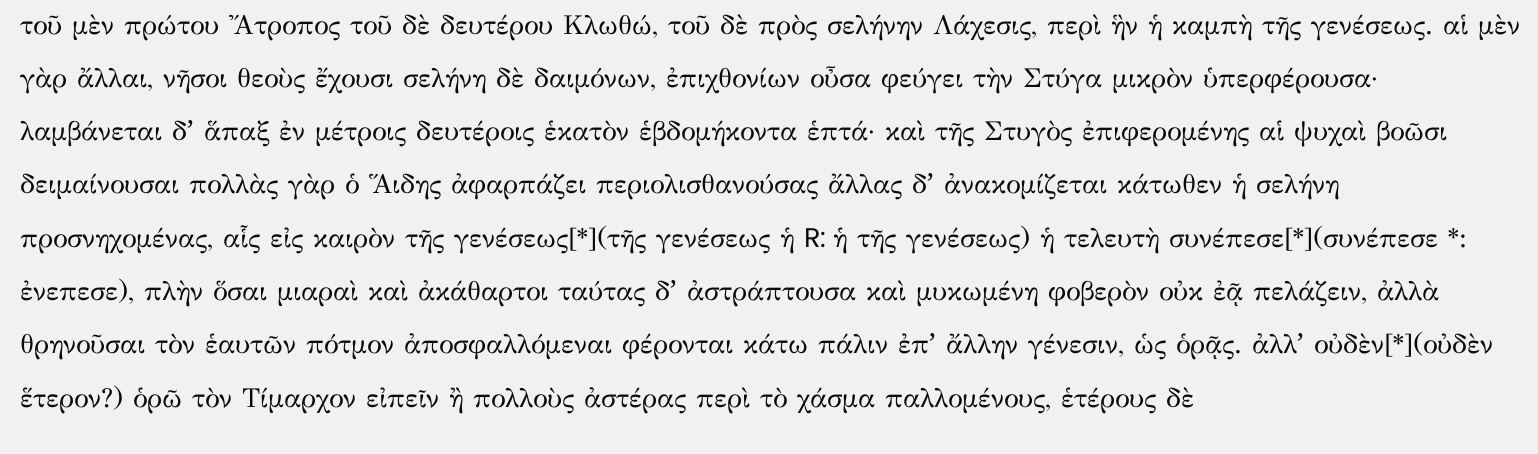τοῦ μὲν πρώτου Ἄτροπος τοῦ δὲ δευτέρου Κλωθώ, τοῦ δὲ πρὸς σελήνην Λάχεσις, περὶ ἣν ἡ καμπὴ τῆς γενέσεως. αἱ μὲν γὰρ ἄλλαι, νῆσοι θεοὺς ἔχουσι σελήνη δὲ δαιμόνων, ἐπιχθονίων οὖσα φεύγει τὴν Στύγα μικρὸν ὑπερφέρουσα· λαμβάνεται δʼ ἅπαξ ἐν μέτροις δευτέροις ἑκατὸν ἑβδομήκοντα ἑπτά· καὶ τῆς Στυγὸς ἐπιφερομένης αἱ ψυχαὶ βοῶσι δειμαίνουσαι πολλὰς γὰρ ὁ Ἅιδης ἀφαρπάζει περιολισθανούσας ἄλλας δʼ ἀνακομίζεται κάτωθεν ἡ σελήνη προσνηχομένας, αἷς εἰς καιρὸν τῆς γενέσεως[*](τῆς γενέσεως ἡ R: ἡ τῆς γενέσεως) ἡ τελευτὴ συνέπεσε[*](συνέπεσε *: ἐνεπεσε), πλὴν ὅσαι μιαραὶ καὶ ἀκάθαρτοι ταύτας δʼ ἀστράπτουσα καὶ μυκωμένη φοβερὸν οὐκ ἐᾷ πελάζειν, ἀλλὰ θρηνοῦσαι τὸν ἑαυτῶν πότμον ἀποσφαλλόμεναι φέρονται κάτω πάλιν ἐπʼ ἄλλην γένεσιν, ὡς ὁρᾷς. ἀλλʼ οὐδὲν[*](οὐδὲν ἕτερον?) ὁρῶ τὸν Τίμαρχον εἰπεῖν ἢ πολλοὺς ἀστέρας περὶ τὸ χάσμα παλλομένους, ἑτέρους δὲ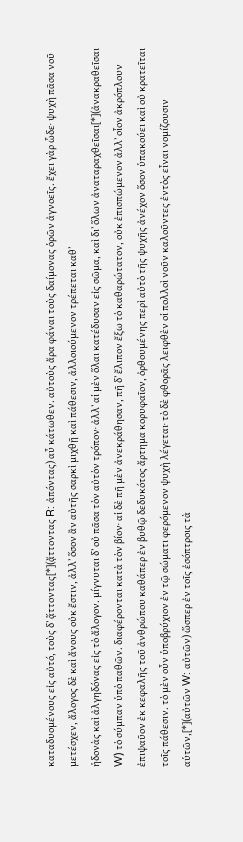καταδυομένους εἰς αὐτό, τοὺς δʼ ᾅττοντας[*](ᾄττοντας R: ἀπόντας) αὖ κάτωθεν. αὐτοὺς ἄρα φάναι τοὺς δαίμονας ὁρῶν ἀγνοεῖς. ἔχει γὰρ ὧδε· ψυχὴ πᾶσα νοῦ μετέσχεν, ἄλογος δὲ καὶ ἄνους οὐκ ἔστιν, ἀλλʼ ὅσον ἂν αὐτῆς σαρκὶ μιχθῇ καὶ πάθεσιν, ἀλλοιούμενον τρέπεται καθʼ
ἡδονὰς καὶ ἀλγηδόνας εἰς τὸ ἄλογον. μίγνυται δʼ οὐ πᾶσα τὸν αὐτὸν τρόπον· ἀλλʼ αἱ μὲν ὅλαι κατέδυσαν εἰς σῶμα, καὶ διʼ ὅλων ἀναταραχθεῖσαι[*](ἀνακραθεῖσαι W) τὸ σύμπαν ὑπὸ παθῶν. διαφέρονται κατὰ τὸν βίον· αἱ δὲ πῆ μὲν ἀνεκράθησαν, πῆ δʼ ἔλιπον ἔξω τὸ καθαρώτατον, οὐκ ἐπισπώμενον ἀλλʼ οἷον ἀκρόπλουν ἐπιψαῦον ἐκ κεφαλῆς τοῦ ἀνθρώπου καθάπερ ἐν βυθῷ δεδυκότος ἄρτημα κορυφαῖον, ὀρθουμένης περὶ αὐτὸ τῆς ψυχῆς ἀνέχον ὅσον ὑπακούει καὶ οὐ κρατεῖται τοῖς πάθεσιν. τὸ μὲν οὖν ὑποβρύχιον ἐν τῷ σώματι φερόμενον ψυχὴ λέγεται· τὸ δὲ φθορᾶς λειφθὲν οἱ πολλοὶ νοῦν καλοῦντες ἐντὸς εἶναι νομίζουσιν αὑτῶν,[*](αὐτῶν W: αὐτῶν) ὥσπερ ἐν τοῖς ἐσόπτροις τὰ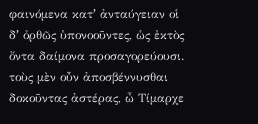φαινόμενα κατʼ ἀνταύγειαν οἱ δʼ ὀρθῶς ὑπονοοῦντες, ὡς ἐκτὸς ὄντα δαίμονα προσαγορεύουσι. τοὺς μὲν οὖν ἀποσβέννυσθαι δοκοῦντας ἀστέρας, ὦ Τίμαρχε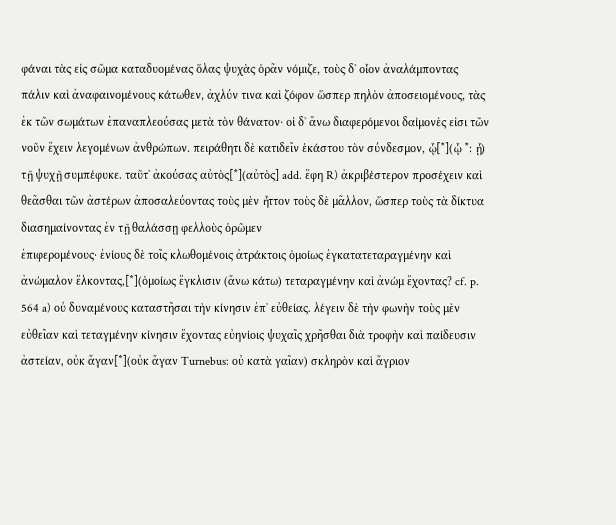φάναι τὰς εἰς σῶμα καταδυομένας ὅλας ψυχὰς ὁρᾶν νόμιζε, τοὺς δʼ οἷον ἀναλάμποντας πάλιν καὶ ἀναφαινομένους κάτωθεν, ἀχλύν τινα καὶ ζόφον ὥσπερ πηλὸν ἀποσειομένους, τὰς ἐκ τῶν σωμάτων ἐπαναπλεούσας μετὰ τὸν θάνατον· οἱ δʼ ἄνω διαφερόμενοι δαίμονὲς εἰσι τῶν νοῦν ἔχειν λεγομένων ἀνθρώπων. πειράθητι δὲ κατιδεῖν ἑκάστου τὸν σύνδεσμον, ᾧ[*](ᾧ *: ᾗ) τῇ ψυχῇ συμπέφυκε. ταῦτʼ ἀκούσας αὐτὸς[*](αὐτὸς] add. ἔφη R) ἀκριβέστερον προσέχειν καὶ θεᾶσθαι τῶν ἀστέρων ἀποσαλεύοντας τοὺς μὲν ἧττον τοὺς δὲ μᾶλλον, ὥσπερ τοὺς τὰ δίκτυα διασημαίνοντας ἐν τῇ θαλάσσῃ φελλοὺς ὁρῶμεν
ἐπιφερομένους· ἐνίους δὲ τοῖς κλωθομένοις ἀτράκτοις ὁμοίως ἐγκατατεταραγμένην καὶ ἀνώμαλον ἕλκοντας,[*](ὁμοίως ἔγκλισιν (ἄνω κάτω) τεταραγμένην καὶ ἀνώμ ἔχοντας? cf. p. 564 a) οὐ δυναμένους καταστῆσαι τὴν κίνησιν ἐπʼ εὐθείας. λέγειν δὲ τὴν φωνὴν τοὺς μὲν εὐθεῖαν καὶ τεταγμένην κίνησιν ἔχοντας εὐηνίοις ψυχαῖς χρῆσθαι διὰ τροφὴν καὶ παίδευσιν ἀστείαν, οὐκ ἄγαν[*](οὐκ ἄγαν Turnebus: οὐ κατὰ γαῖαν) σκληρὸν καὶ ἄγριον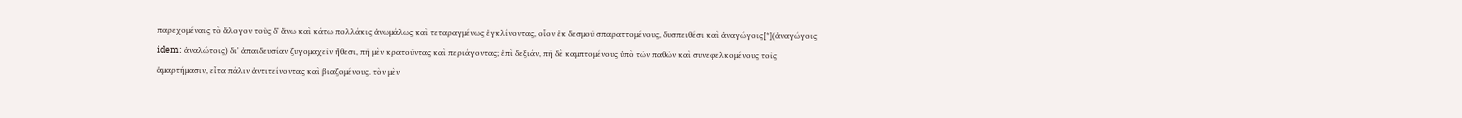παρεχομέναις τὸ ἄλογον τοὺς δʼ ἄνω καὶ κάτω πολλάκις ἀνωμάλως καὶ τεταραγμένως ἐγκλίνοντας, οἷον ἐκ δεσμοῦ σπαραττομένους, δυσπειθέσι καὶ ἀναγώγοις[*](ἀναγώγοις idem: ἀναλώτοις) διʼ ἀπαιδευσίαν ζυγομαχεῖν ἤθεσι, πῆ μὲν κρατοῦντας καὶ περιάγοντας; ἐπὶ δεξιάν, πῆ δὲ καμπτομένους ὑπὸ τῶν παθῶν καὶ συνεφελκομένους τοῖς ἁμαρτήμασιν, εἶτα πάλιν ἀντιτείνοντας καὶ βιαζομένους. τὸν μὲν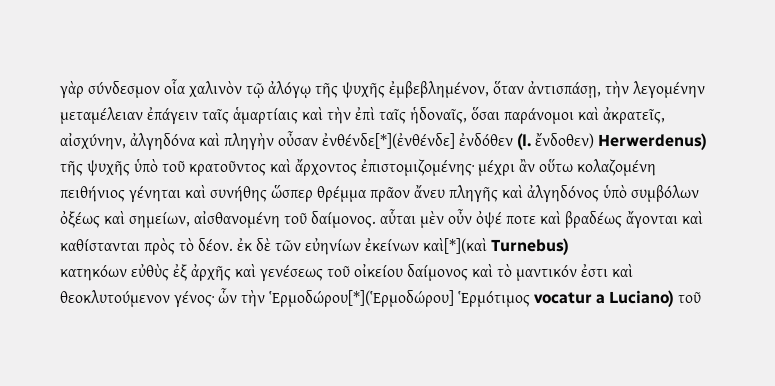γὰρ σύνδεσμον οἷα χαλινὸν τῷ ἀλόγῳ τῆς ψυχῆς ἐμβεβλημένον, ὅταν ἀντισπάσῃ, τὴν λεγομένην μεταμέλειαν ἐπάγειν ταῖς ἁμαρτίαις καὶ τὴν ἐπὶ ταῖς ἡδοναῖς, ὅσαι παράνομοι καὶ ἀκρατεῖς, αἰσχύνην, ἀλγηδόνα καὶ πληγὴν οὖσαν ἐνθένδε[*](ἐνθένδε] ἐνδόθεν (l. ἔνδοθεν) Herwerdenus) τῆς ψυχῆς ὑπὸ τοῦ κρατοῦντος καὶ ἄρχοντος ἐπιστομιζομένης· μέχρι ἂν οὕτω κολαζομένη πειθήνιος γένηται καὶ συνήθης ὥσπερ θρέμμα πρᾶον ἄνευ πληγῆς καὶ ἀλγηδόνος ὑπὸ συμβόλων ὀξέως καὶ σημείων, αἰσθανομένη τοῦ δαίμονος. αὗται μὲν οὖν ὀψέ ποτε καὶ βραδέως ἄγονται καὶ καθίστανται πρὸς τὸ δέον. ἐκ δὲ τῶν εὐηνίων ἐκείνων καὶ[*](καὶ Turnebus)
κατηκόων εὐθὺς ἐξ ἀρχῆς καὶ γενέσεως τοῦ οἰκείου δαίμονος καὶ τὸ μαντικόν ἐστι καὶ θεοκλυτούμενον γένος· ὧν τὴν Ἑρμοδώρου[*](Ἑρμοδώρου] Ἑρμότιμος vocatur a Luciano) τοῦ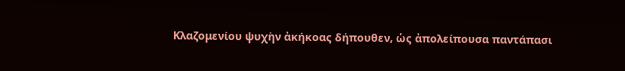Κλαζομενίου ψυχὴν ἀκήκοας δήπουθεν, ὡς ἀπολείπουσα παντάπασι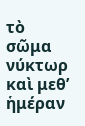τὸ σῶμα νύκτωρ καὶ μεθʼ ἡμέραν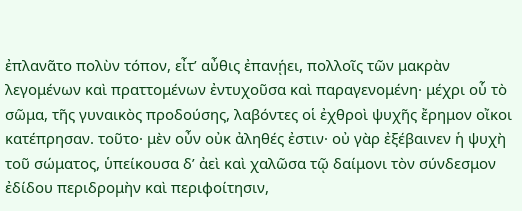ἐπλανᾶτο πολὺν τόπον, εἶτʼ αὖθις ἐπανῄει, πολλοῖς τῶν μακρὰν λεγομένων καὶ πραττομένων ἐντυχοῦσα καὶ παραγενομένη· μέχρι οὗ τὸ σῶμα, τῆς γυναικὸς προδούσης, λαβόντες οἱ ἐχθροὶ ψυχῆς ἔρημον οἴκοι κατέπρησαν. τοῦτο· μὲν οὖν οὐκ ἀληθές ἐστιν· οὐ γὰρ ἐξέβαινεν ἡ ψυχὴ τοῦ σώματος, ὑπείκουσα δʼ ἀεὶ καὶ χαλῶσα τῷ δαίμονι τὸν σύνδεσμον ἐδίδου περιδρομὴν καὶ περιφοίτησιν,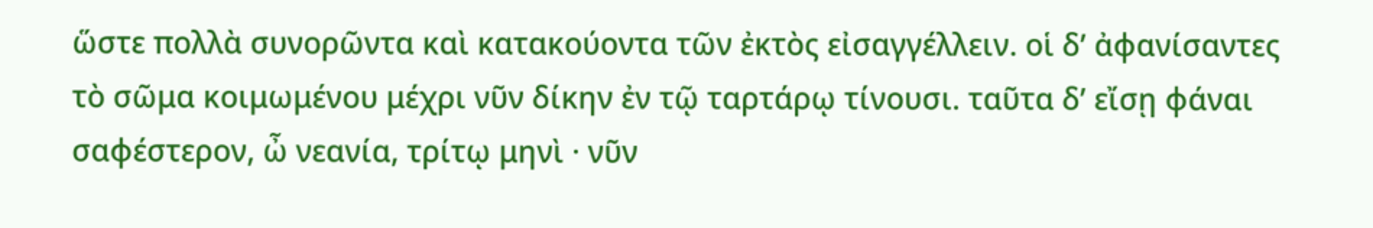ὥστε πολλὰ συνορῶντα καὶ κατακούοντα τῶν ἐκτὸς εἰσαγγέλλειν. οἱ δʼ ἀφανίσαντες τὸ σῶμα κοιμωμένου μέχρι νῦν δίκην ἐν τῷ ταρτάρῳ τίνουσι. ταῦτα δʼ εἴσῃ φάναι σαφέστερον, ὦ νεανία, τρίτῳ μηνὶ · νῦν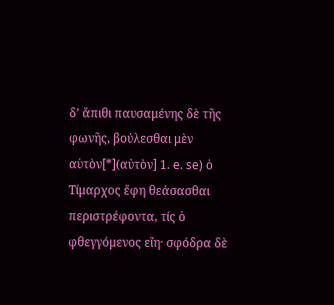δʼ ἄπιθι παυσαμένης δὲ τῆς φωνῆς, βούλεσθαι μὲν αὑτὸν[*](αὐτὸν] 1. e. se) ὁ Τίμαρχος ἔφη θεάσασθαι περιστρέφοντα, τίς ὁ φθεγγόμενος εἴη· σφόδρα δὲ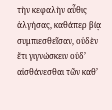τὴν κεφαλὴν αὖθις ἀλγήσας, καθάπερ βίᾳ συμπιεσθεῖσαν, οὐδὲν ἔτι γιγνώσκειν οὐδʼ αἰσθάνεσθαι τῶν καθʼ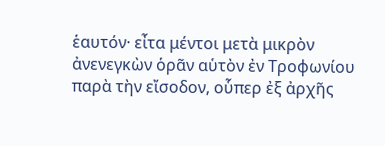ἑαυτόν· εἶτα μέντοι μετὰ μικρὸν ἀνενεγκὼν ὁρᾶν αὑτὸν ἐν Τροφωνίου παρὰ τὴν εἴσοδον, οὗπερ ἐξ ἀρχῆς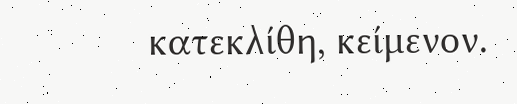κατεκλίθη, κείμενον.